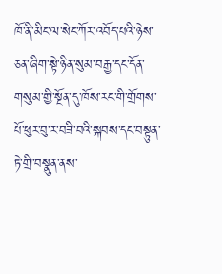ཁོ་ནི་མིང་ལ་སེང་ཀོར་འབོད་པའི་ཉེས་ཅན་ཞིག་སྟེ་ཉིན་སུམ་བརྒྱ་དང་དོན་གསུམ་གྱི་སྔོན་དུ་ཁོས་རང་གི་གྲོགས་པོ་ཕུར་བུ་ར་བཟི་བའི་སྐབས་དང་བསྟུན་ཏེ་གྲི་བསྣུན་ནས་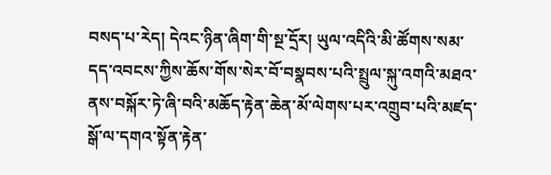བསད་པ་རེད། དེའང་ཉིན་ཞིག་གི་སྔ་དྲོར། ཡུལ་འདིའི་མི་ཚོགས་སམ་དད་འབངས་ཀྱིས་ཆོས་གོས་སེར་བོ་བསྣབས་པའི་སྤྲུལ་སྐུ་འགའི་མཐའ་ནས་བསྐོར་ཏེ་ཞི་བའི་མཆོད་རྟེན་ཆེན་མོ་ལེགས་པར་འགྲུབ་པའི་མཛད་སྒོ་ལ་དགའ་སྟོན་རྟེན་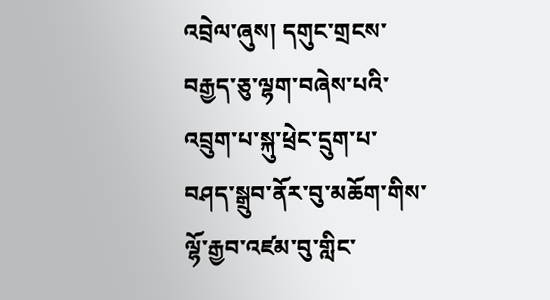འབྲེལ་ཞུས། དགུང་གྲངས་བརྒྱད་ཅུ་ལྷག་བཞེས་པའི་འབྲུག་པ་སྐུ་ཕྲེང་དྲུག་པ་བཤད་སྒྲུབ་ནོར་བུ་མཆོག་གིས་ལྷོ་རྒྱབ་འཛམ་བུ་གླིང་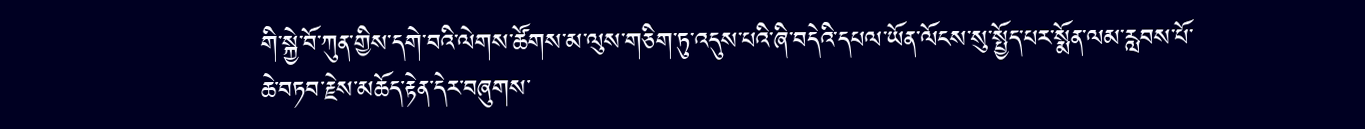གི་སྐྱེ་བོ་ཀུན་གྱིས་དགེ་བའི་ལེགས་ཚོགས་མ་ལུས་གཅིག་ཏུ་འདུས་པའི་ཞི་བདེའི་དཔལ་ཡོན་ལོངས་སུ་སྤྱོད་པར་སྨོན་ལམ་རླབས་པོ་ཆེ་བཏབ་རྗེས་མཆོད་རྟེན་དེར་བཞུགས་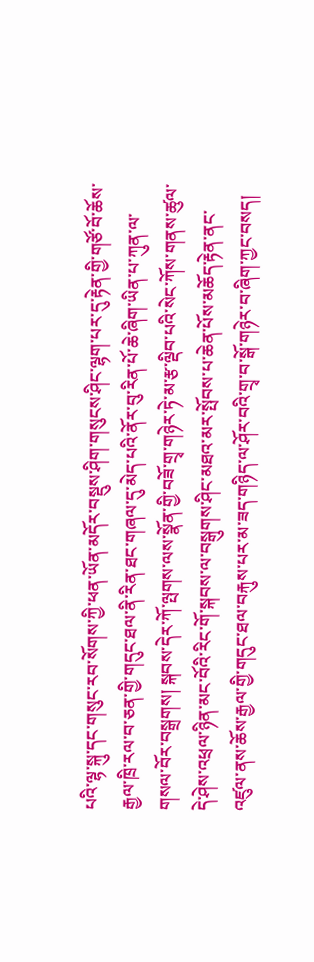པའི་ལྷ་སྐུ་དང་གསུང་རབ་སོགས་ཀྱི་ཕན་ཡོན་མདོར་བསྡུས་ཤིག་གསུངས་ཤིང་ལྷག་པར་དུ་རྟེན་གྱི་གཙོ་བོ་ཆོས་རྒྱལ་ཁྲི་རལ་བ་ཅན་གྱི་གདུང་ཐལ་ནི་རིན་ཐང་གཞལ་དུ་མེད་པའི་ནོར་བུ་རིན་པོ་ཆེ་ཞིག་ཡིན་པ་ཀུན་ལ་གསལ་བོར་བསྒྲགས། སྐབས་དེར་ཀོ་ལྤགས་ལས་སྣོན་གྱི་བཟོ་གྲྭ་གཉེར་ཏེ་མ་རྩ་ལྡིབ་པའི་སེང་ཀོས་གནས་ཚུལ་དེ་ཤེས་འཕྲལ་ཉིན་མང་བོའི་རིང་གོ་སྐབས་ལ་བསྒུགས་ཤིང་མཐའ་མར་སྤོབས་པ་ཆེན་པོས་མཆོད་རྟེན་ནང་འཛུལ་ནས་ཆོས་རྒྱལ་གྱི་གདུང་ཐལ་བརྐུས་པར་མ་ཟད་གཉིད་ལ་ཤོར་བའི་གྲྭ་བ་སྒོ་གཉེར་བ་ཞིག་ཀྱང་བསད།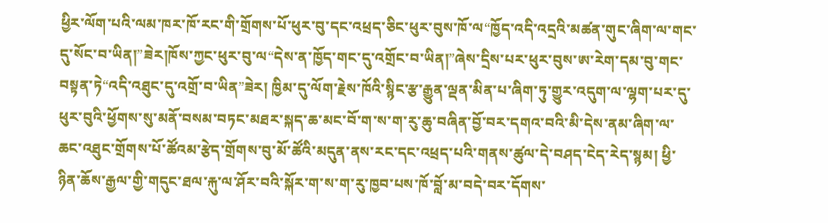ཕྱིར་ལོག་པའི་ལམ་ཁར་ཁོ་རང་གི་གྲོགས་པོ་ཕུར་བུ་དང་འཕྲད་ཅིང་ཕུར་བུས་ཁོ་ལ“ཁྱོད་འདི་འདྲའི་མཚན་གུང་ཞིག་ལ་གང་དུ་སོང་བ་ཡིན།”ཟེར།ཁོས་ཀྱང་ཕུར་བུ་ལ“དེས་ན་ཁྱོད་གང་དུ་འགྲོང་བ་ཡིན།”ཞེས་དྲིས་པར་ཕུར་བུས་ཨ་རེག་དམ་བུ་གང་བསྟན་ཏེ“འདི་འཐུང་དུ་འགྲོ་བ་ཡིན”ཟེར། ཁྱིམ་དུ་ལོག་རྗེས་ཁོའི་སྙིང་རྩ་རྒྱུན་ལྡན་མིན་པ་ཞིག་ཏུ་གྱུར་འདུག་ལ་ལྷག་པར་དུ་ཕུར་བུའི་ཕྱོགས་སུ་མནོ་བསམ་བཏང་མཐར་སྐད་ཆ་མང་བོ་ག་ས་ག་རུ་ཆུ་བཞིན་བྱོ་བར་དགའ་བའི་མི་དེས་ནམ་ཞིག་ལ་ཆང་འཐུང་གྲོགས་པོ་ཚོའམ་རྩེད་གྲོགས་བུ་མོ་ཚོའི་མདུན་ནས་རང་དང་འཕྲད་པའི་གནས་ཚུལ་དེ་བཤད་ངེད་རེད་སྙམ། ཕྱི་ཉིན་ཆོས་རྒྱལ་གྱི་གདུང་ཐལ་རྐུ་ལ་ཤོར་བའི་སྐོར་ག་ས་ག་རུ་ཁྱབ་པས་ཁོ་བློ་མ་བདེ་བར་དོགས་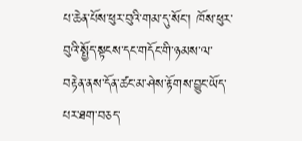པ་ཆེན་པོས་ཕུར་བུའི་གམ་དུ་སོང་། ཁོས་ཕུར་བུའི་སྤྱོད་སྟངས་དང་གདོང་གི་ཉམས་ལ་བརྟེན་ནས་དོན་ཚང་མ་ཤེས་རྟོགས་བྱུང་ཡོད་པར་ཐག་བཅད་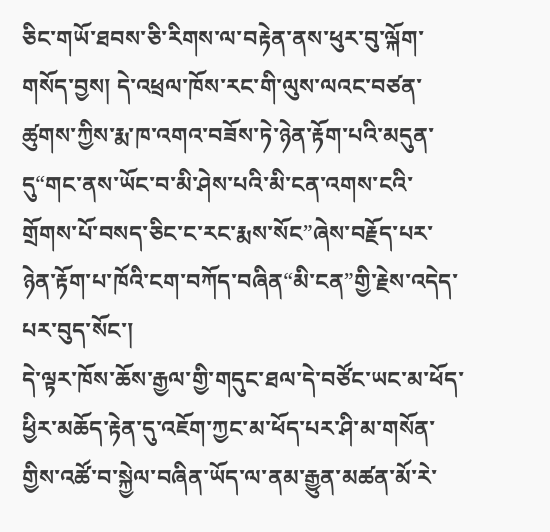ཅིང་གཡོ་ཐབས་ཅི་རིགས་ལ་བརྟེན་ནས་ཕུར་བུ་ལྐོག་གསོད་བྱས། དེ་འཕྲལ་ཁོས་རང་གི་ལུས་ལའང་བཙན་ཚུགས་ཀྱིས་རྨ་ཁ་འགའ་བཟོས་ཏེ་ཉེན་རྟོག་པའི་མདུན་དུ“གང་ནས་ཡོང་བ་མི་ཤེས་པའི་མི་ངན་འགས་ངའི་གྲོགས་པོ་བསད་ཅིང་ང་རང་རྨས་སོང”ཞེས་བརྗོད་པར་ཉེན་རྟོག་པ་ཁོའི་ངག་བཀོད་བཞིན“མི་ངན”གྱི་རྗེས་འདེད་པར་བུད་སོང་།
དེ་ལྟར་ཁོས་ཆོས་རྒྱལ་གྱི་གདུང་ཐལ་དེ་བཙོང་ཡང་མ་ཕོད་ཕྱིར་མཆོད་རྟེན་དུ་འཇོག་ཀྱང་མ་ཕོད་པར་ཤི་མ་གསོན་གྱིས་འཚོ་བ་སྐྱེལ་བཞིན་ཡོད་ལ་ནམ་རྒྱུན་མཚན་མོ་རེ་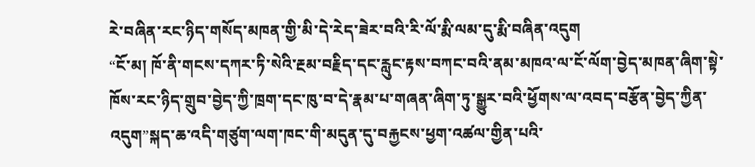རེ་བཞིན་རང་ཉིད་གསོད་མཁན་གྱི་མི་དེ་རེད་ཟེར་བའི་རི་ལོ་རྨི་ལམ་དུ་རྨི་བཞིན་འདུག
“ངོ་མ། ཁོ་ནི་གངས་དཀར་ཏི་སེའི་རྔམ་བརྗིད་དང་རླུང་རྟས་བཀང་བའི་ནམ་མཁའ་ལ་ངོ་ལོག་བྱེད་མཁན་ཞིག་སྟེ་ཁོས་རང་ཉིད་གྲུབ་བྱེད་ཀྱི་ཁྲག་དང་ཁུ་བ་དེ་རྣམ་པ་གཞན་ཞིག་ཏུ་སྒྱུར་བའི་ཕྱོགས་ལ་འབད་བརྩོན་བྱེད་ཀྱིན་འདུག”སྐད་ཆ་འདི་གཙུག་ལག་ཁང་གི་མདུན་དུ་བརྐྱངས་ཕྱག་འཚལ་གྱིན་པའི་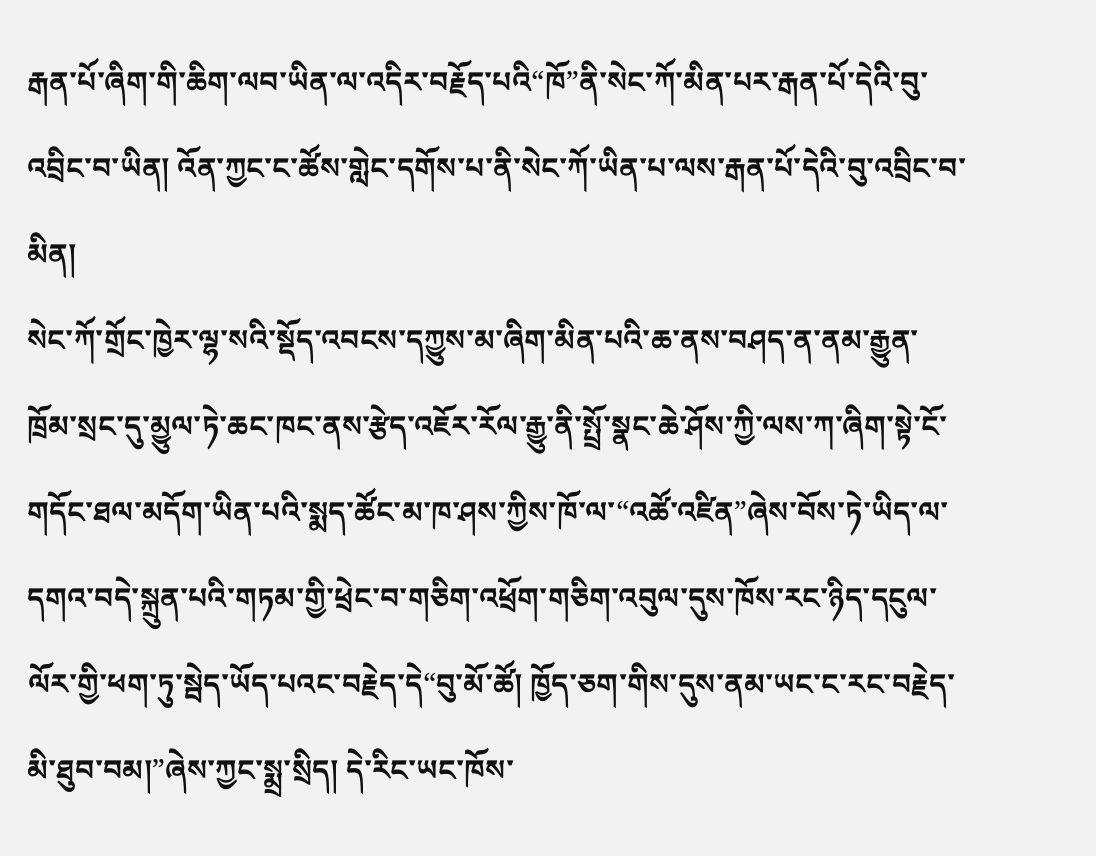རྒན་པོ་ཞིག་གི་ཆིག་ལབ་ཡིན་ལ་འདིར་བརྗོད་པའི“ཁོ”ནི་སེང་ཀོ་མིན་པར་རྒན་པོ་དེའི་བུ་འབྲིང་བ་ཡིན། འོན་ཀྱང་ང་ཚོས་གླེང་དགོས་པ་ནི་སེང་ཀོ་ཡིན་པ་ལས་རྒན་པོ་དེའི་བུ་འབྲིང་བ་མིན།
སེང་ཀོ་གྲོང་ཁྱེར་ལྷ་སའི་སྡོད་འབངས་དཀྱུས་མ་ཞིག་མིན་པའི་ཆ་ནས་བཤད་ན་ནམ་རྒྱུན་ཁྲོམ་སྲང་དུ་མྱུལ་ཏེ་ཆང་ཁང་ནས་རྩེད་འཇོར་རོལ་རྒྱུ་ནི་སྤྲོ་སྣང་ཆེ་ཤོས་ཀྱི་ལས་ཀ་ཞིག་སྟེ་ངོ་གདོང་ཐལ་མདོག་ཡིན་པའི་སྨད་ཚོང་མ་ཁ་ཤས་ཀྱིས་ཁོ་ལ་“འཚོ་འཛིན”ཞེས་བོས་ཏེ་ཡིད་ལ་དགའ་བདེ་སྐྲུན་པའི་གཏམ་གྱི་ཕྲེང་བ་གཅིག་འཕྲོག་གཅིག་འབུལ་དུས་ཁོས་རང་ཉིད་དངུལ་ལོར་གྱི་ཕག་ཏུ་སྦེད་ཡོད་པའང་བརྗེད་དེ“བུ་མོ་ཚོ། ཁྱོད་ཅག་གིས་དུས་ནམ་ཡང་ང་རང་བརྗེད་མི་ཐུབ་བམ།”ཞེས་ཀྱང་སྨྲ་སྲིད། དེ་རིང་ཡང་ཁོས་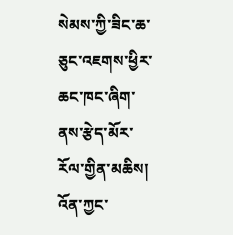སེམས་ཀྱི་ཟིང་ཆ་ཅུང་འཇགས་ཕྱིར་ཆང་ཁང་ཞིག་ནས་རྩེད་མོར་རོལ་གྱིན་མཆིས། འོན་ཀྱང་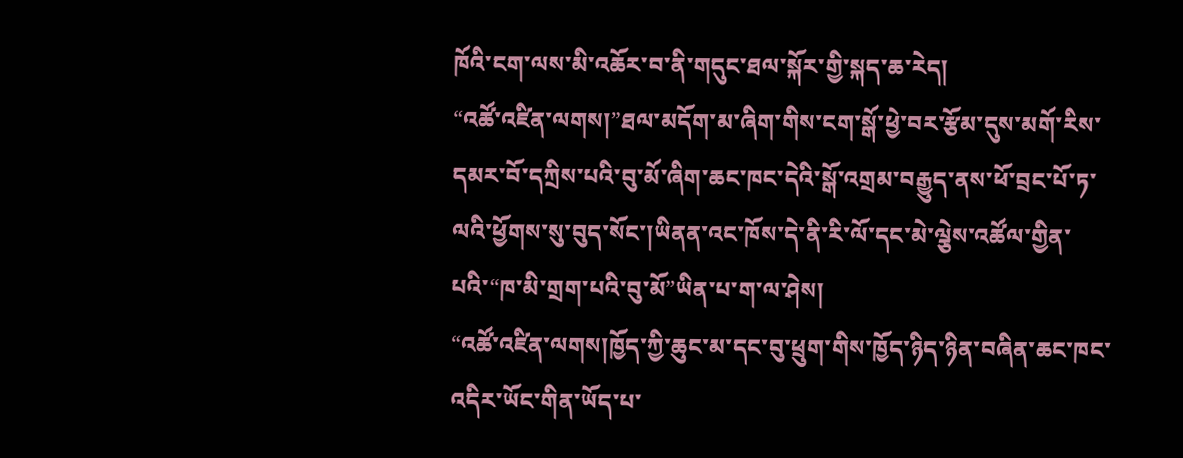ཁོའི་ངག་ལས་མི་འཆོར་བ་ནི་གདུང་ཐལ་སྐོར་གྱི་སྐད་ཆ་རེད།
“འཚོ་འཛིན་ལགས།”ཐལ་མདོག་མ་ཞིག་གིས་ངག་སྒོ་ཕྱེ་བར་རྩོམ་དུས་མགོ་རིས་དམར་བོ་དཀྲིས་པའི་བུ་མོ་ཞིག་ཆང་ཁང་དེའི་སྒོ་འགྲམ་བརྒྱུད་ནས་ཕོ་བྲང་པོ་ཏ་ལའི་ཕྱོགས་སུ་བུད་སོང་།ཡིནན་འང་ཁོས་དེ་ནི་རི་ལོ་དང་མེ་ལྕེས་འཚོལ་གྱིན་པའི་“ཁ་མི་གྲག་པའི་བུ་མོ”ཡིན་པ་ག་ལ་ཤེས།
“འཚོ་འཛིན་ལགས།ཁྱོད་ཀྱི་ཆུང་མ་དང་བུ་ཕྲུག་གིས་ཁྱོད་ཉིད་ཉིན་བཞིན་ཆང་ཁང་འདིར་ཡོང་གིན་ཡོད་པ་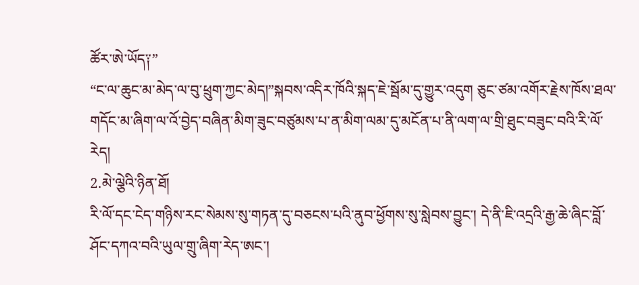ཚོར་ཨེ་ཡོད༑”
“ང་ལ་ཆུང་མ་མེད་ལ་བུ་ཕྲུག་ཀྱང་མེད།”སྐབས་འདིར་ཁོའི་སྐད་ཇེ་སྦོམ་དུ་གྱུར་འདུག ཅུང་ཙམ་འགོར་རྗེས་ཁོས་ཐལ་གདོང་མ་ཞིག་ལ་འོ་བྱེད་བཞིན་མིག་ཟུང་བཙུམས་པ་ན་མིག་ལམ་དུ་མངོན་པ་ནི་ལག་ལ་གྲི་ཐུང་བཟུང་བའི་རི་ལོ་རེད།
2.མེ་ལྕེའི་ཉིན་ཐོ།
རི་ལོ་དང་ངེད་གཉིས་རང་སེམས་སུ་གཏན་དུ་བཅངས་པའི་ནུབ་ཕྱོགས་སུ་སླེབས་བྱུང་། དེ་ནི་ཇི་འདྲའི་རྒྱ་ཆེ་ཞིང་བློ་ཤོང་དཀའ་བའི་ཡུལ་གྲུ་ཞིག་རེད་ཨང་།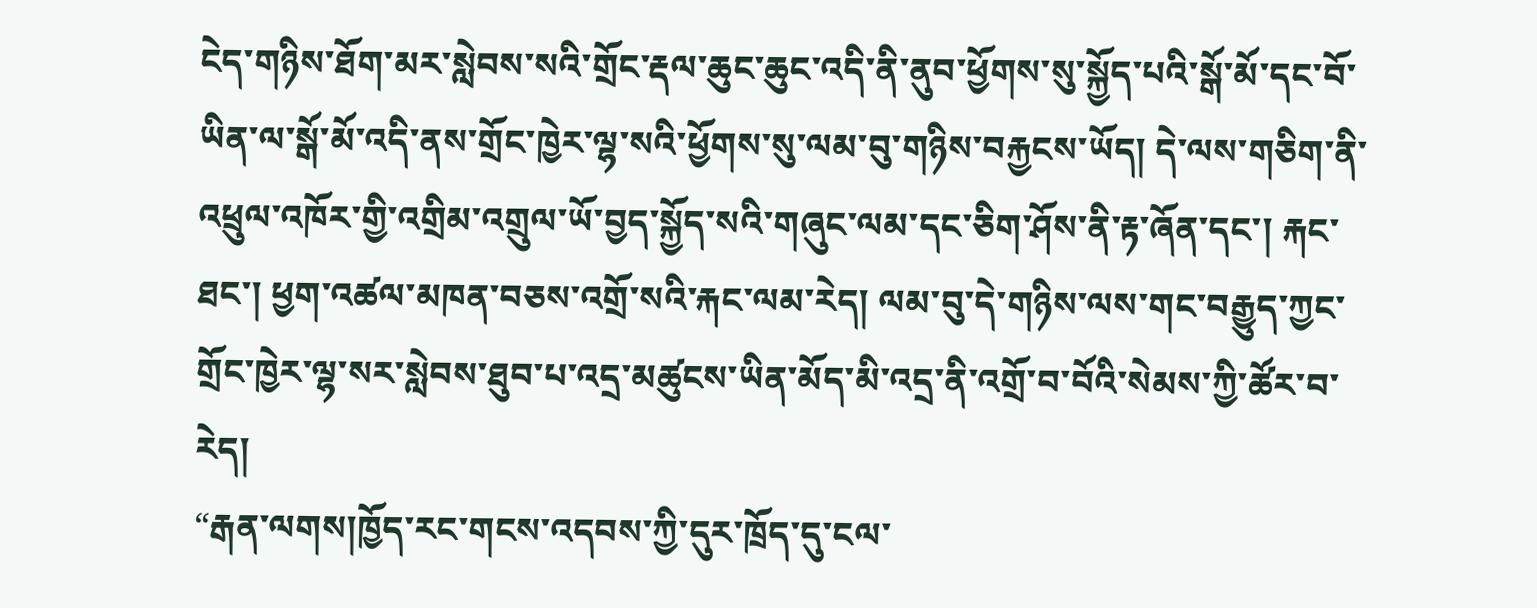ངེད་གཉིས་ཐོག་མར་སླེབས་སའི་གྲོང་རྡལ་ཆུང་ཆུང་འདི་ནི་ནུབ་ཕྱོགས་སུ་སྐྱོད་པའི་སྒོ་མོ་དང་བོ་ཡིན་ལ་སྒོ་མོ་འདི་ནས་གྲོང་ཁྱེར་ལྷ་སའི་ཕྱོགས་སུ་ལམ་བུ་གཉིས་བརྐྱངས་ཡོད། དེ་ལས་གཅིག་ནི་འཕྲུལ་འཁོར་གྱི་འགྲིམ་འགྲུལ་ཡོ་བྱད་སྐྱོད་སའི་གཞུང་ལམ་དང་ཅིག་ཤོས་ནི་རྟ་ཞོན་དང་། རྐང་ཐང་། ཕྱག་འཚལ་མཁན་བཅས་འགྲོ་སའི་རྐང་ལམ་རེད། ལམ་བུ་དེ་གཉིས་ལས་གང་བརྒྱུད་ཀྱང་གྲོང་ཁྱེར་ལྷ་སར་སླེབས་ཐུབ་པ་འདྲ་མཚུངས་ཡིན་མོད་མི་འདྲ་ནི་འགྲོ་བ་བོའི་སེམས་ཀྱི་ཚོར་བ་རེད།
“རྒན་ལགས།ཁྱོད་རང་གངས་འདབས་ཀྱི་དུར་ཁྲོད་དུ་ངལ་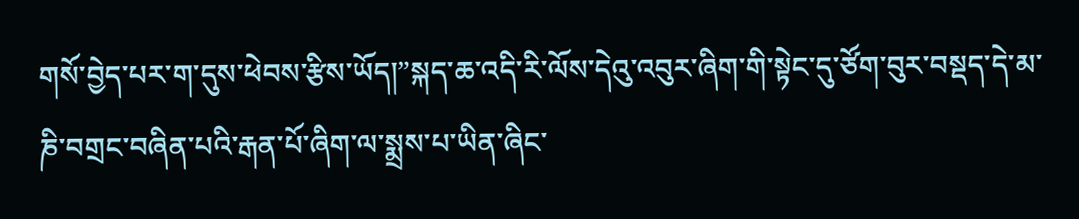གསོ་བྱེད་པར་ག་དུས་ཕེབས་རྩིས་ཡོད།”སྐད་ཆ་འདི་རི་ལོས་དེའུ་འབུར་ཞིག་གི་སྟེང་དུ་ཙོག་བུར་བསྡད་དེ་མ་ཎི་བགྲང་བཞིན་པའི་རྒན་པོ་ཞིག་ལ་སྨྲས་པ་ཡིན་ཞིང་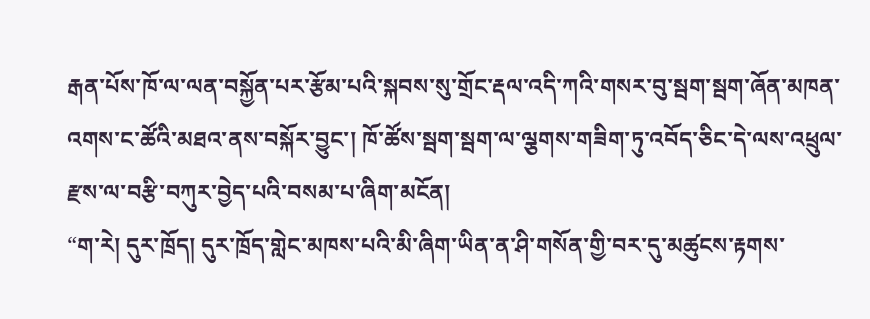རྒན་པོས་ཁོ་ལ་ལན་བསྐྱོན་པར་རྩོམ་པའི་སྐབས་སུ་གྲོང་རྡལ་འདི་ཀའི་གསར་བུ་སྦག་སྦག་ཞོན་མཁན་འགས་ང་ཚོའི་མཐའ་ནས་བསྐོར་བྱུང་། ཁོ་ཚོས་སྦག་སྦག་ལ་ལྕགས་གཟིག་ཏུ་འབོད་ཅིང་དེ་ལས་འཕྲུལ་རྫས་ལ་བརྩི་བཀུར་བྱེད་པའི་བསམ་པ་ཞིག་མངོན།
“ག་རེ། དུར་ཁྲོད། དུར་ཁྲོད་གླེང་མཁས་པའི་མི་ཞིག་ཡིན་ན་ཤི་གསོན་གྱི་བར་དུ་མཚུངས་རྟགས་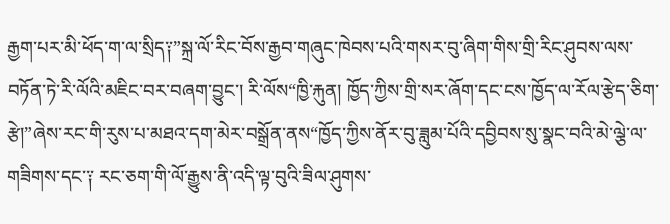རྒྱག་པར་མི་ཕོད་ག་ལ་སྲིད༑”སྐྲ་ལོ་རིང་བོས་རྒྱབ་གཞུང་ཁེབས་པའི་གསར་བུ་ཞིག་གིས་གྲི་རིང་ཤུབས་ལས་བཏོན་ཏེ་རི་ལོའི་མཇིང་བར་བཞག་བྱུང་། རི་ལོས“ཁྱི་རྐུན། ཁྱོད་ཀྱིས་གྲི་སར་ཞོག་དང་ངས་ཁྱོད་ལ་རོལ་རྩེད་ཅིག་རྩེ།”ཞེས་རང་གི་རུས་པ་མཐའ་དག་མེར་བསྒྲོན་ནས“ཁྱོད་ཀྱིས་ནོར་བུ་ཟླུམ་པོའི་དབྱིབས་སུ་སྣང་བའི་མེ་ལྕེ་ལ་གཟིགས་དང་༑ རང་ཅག་གི་ལོ་རྒྱུས་ནི་འདི་ལྟ་བུའི་ཟིལ་ཤུགས་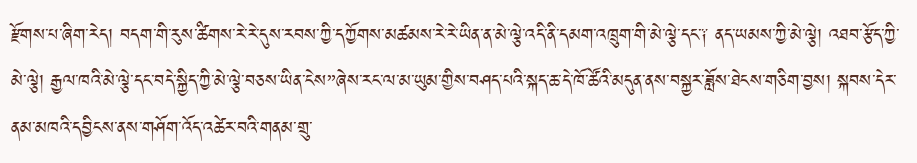རྫོགས་པ་ཞིག་རེད། བདག་གི་རུས་ཚིགས་རེ་རེ་དུས་རབས་ཀྱི་དཀྱོགས་མཚམས་རེ་རེ་ཡིན་ན་མེ་ལྕེ་འདི་ནི་དམག་འཁྲུག་གི་མེ་ལྕེ་དང་༑ ནད་ཡམས་ཀྱི་མེ་ལྕེ། འཐབ་རྩོད་ཀྱི་མེ་ལྕེ། རྒྱལ་ཁའི་མེ་ལྕེ་དང་བདེ་སྐྱིད་ཀྱི་མེ་ལྕེ་བཅས་ཡིན་ངེས”ཞེས་རང་ལ་མ་ཡུམ་གྱིས་བཤད་པའི་སྐད་ཆ་དེ་ཁོ་ཚོའི་མདུན་ནས་བསྐྱར་ཟློས་ཐེངས་གཅིག་བྱས། སྐབས་དེར་ནམ་མཁའི་དབྱིངས་ནས་གཤོག་འོད་འཚེར་བའི་གནམ་གྲུ་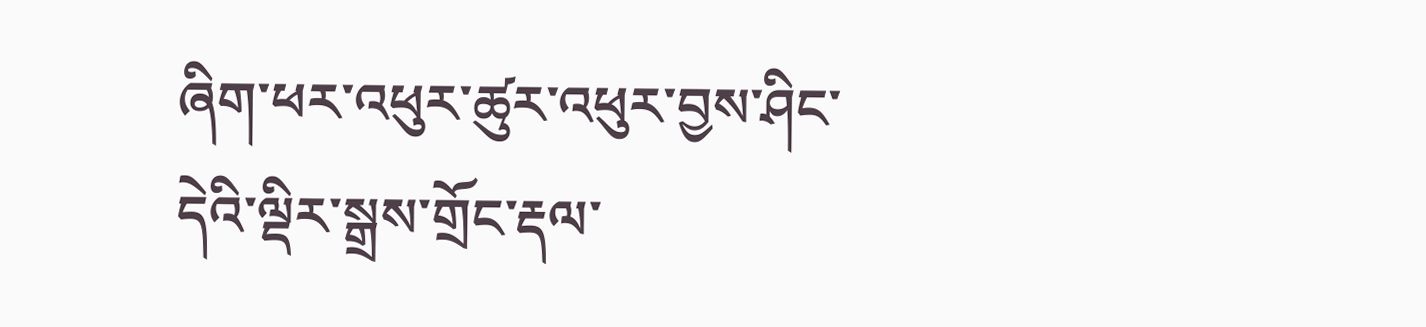ཞིག་ཕར་འཕུར་ཚུར་འཕུར་བྱས་ཤིང་དེའི་ལྡིར་སྒྲས་གྲོང་རྡལ་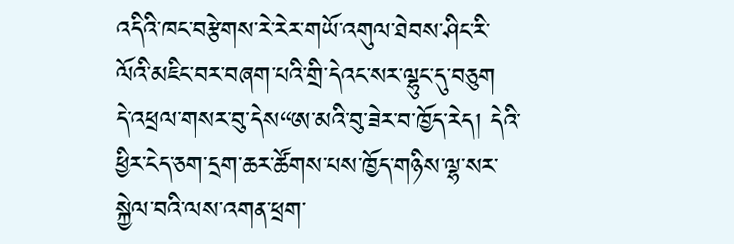འདིའི་ཁང་བརྩེགས་རེ་རེར་གཡོ་འགུལ་ཐེབས་ཤིང་རི་ལོའི་མཇིང་བར་བཞག་པའི་གྲི་དེའང་སར་ལྷུང་དུ་བཅུག
དེ་འཕྲལ་གསར་བུ་དེས“ཨ་མའི་བུ་ཟེར་བ་ཁྱོད་རེད། དེའི་ཕྱིར་ངེད་ཅག་དྲག་ཆར་ཚོགས་པས་ཁྱོད་གཉིས་ལྷ་སར་སྐྱེལ་བའི་ལས་འགན་ཕྲག་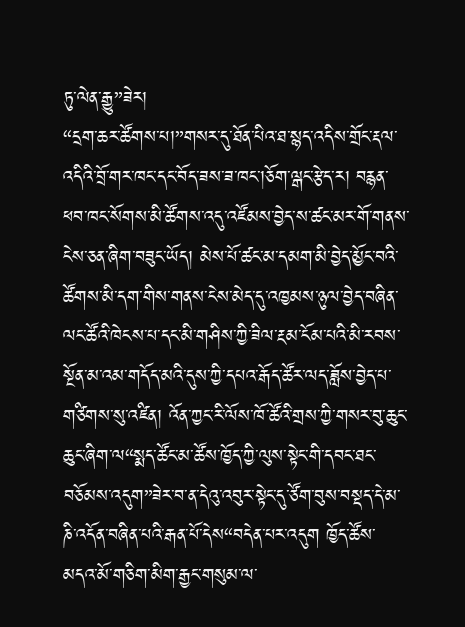ཏུ་ལེན་རྒྱུ”ཟེར།
“དྲག་ཆར་ཚོགས་པ།”གསར་དུ་ཐོན་པིའ་ཐ་སྙད་འདིས་གྲོང་རྡལ་འདིའི་བྲོ་གར་ཁང་དང་བོད་ཟས་ཟ་ཁང་།ཅོག་ལྒང་རྩེད་ར། བརྙན་ཕབ་ཁང་སོགས་མི་ཚོགས་འདུ་འཛོམས་བྱེད་ས་ཚང་མར་གོ་གནས་ངེས་ཅན་ཞིག་བཟུང་ཡོད། མེས་པོ་ཚང་མ་དམག་མི་བྱེད་མྱོང་བའི་ཚོགས་མི་དག་གིས་གནས་ངེས་མེད་དུ་འཁྱམས་ཉུལ་བྱེད་བཞིན་ལང་ཚོའི་ཁེངས་པ་དང་མི་གཤིས་ཀྱི་ཟིལ་རྔམ་ངོམ་པའི་མི་རབས་སྔོན་མ་འམ་གདོད་མའི་དུས་ཀྱི་དཔའ་རྒོད་ཚོར་ལད་ཟློས་བྱེད་པ་གཙིགས་སུ་འཛིན། འོན་ཀྱང་རི་ལོས་ཁོ་ཚོའི་གྲས་ཀྱི་གསར་བུ་ཆུང་ཆུང་ཞིག་ལ“སྨད་ཚོང་མ་ཚོས་ཁྱོད་ཀྱི་ལུས་སྟེང་གི་དབང་ཐང་བཅོམས་འདུག”ཟེར་བ་ན་དེའུ་འབུར་སྟེང་དུ་ཙོག་བུས་བསྡད་དེ་མ་ཎི་འདོན་བཞིན་པའི་རྒན་པོ་དེས“བདེན་པར་འདུག ཁྱོད་ཚོས་མདའ་མོ་གཅིག་མིག་རྒྱང་གསུམ་ལ་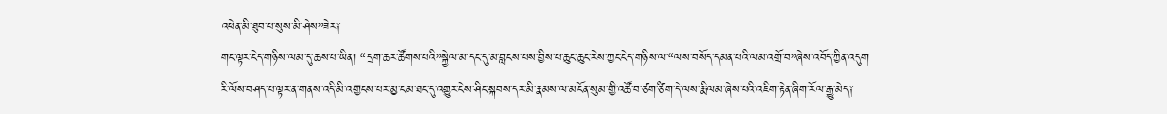འཕེན་མི་ཐུབ་པ་སུས་མི་ཤེས”ཟེར༑
གང་ལྟར་ངེད་གཉིས་ལམ་དུ་ཆས་པ་ཡིན། “དྲག་ཆར་ཚོགས་པའི”སྐྱེལ་མ་དང་དུ་མ་བླངས་པས་བྱིས་པ་ཆུང་ཆུང་རེས་ཀྱང་ངེད་གཉིས་ལ་“ལས་བསོད་དམན་པའི་ལམ་འགྲོ་བ”ཞེས་འབོད་ཀྱིན་འདུག
རི་ལོས་བཤད་པ་ལྟར་ན་གནས་འདི་མི་འགྱངས་པར་མྱ་ངམ་ཐང་དུ་འགྱུར་ངེས་ཤིང་སྐབས་དར་མི་རྣམས་ལ་མངོན་སུམ་གྱི་འཚོ་བ་ཙག་ཙིག་དེ་ལས་རྨི་ལམ་ཞེས་པའི་འཇིག་རྟེན་ཞིག་རོལ་རྒྱུ་མེད༑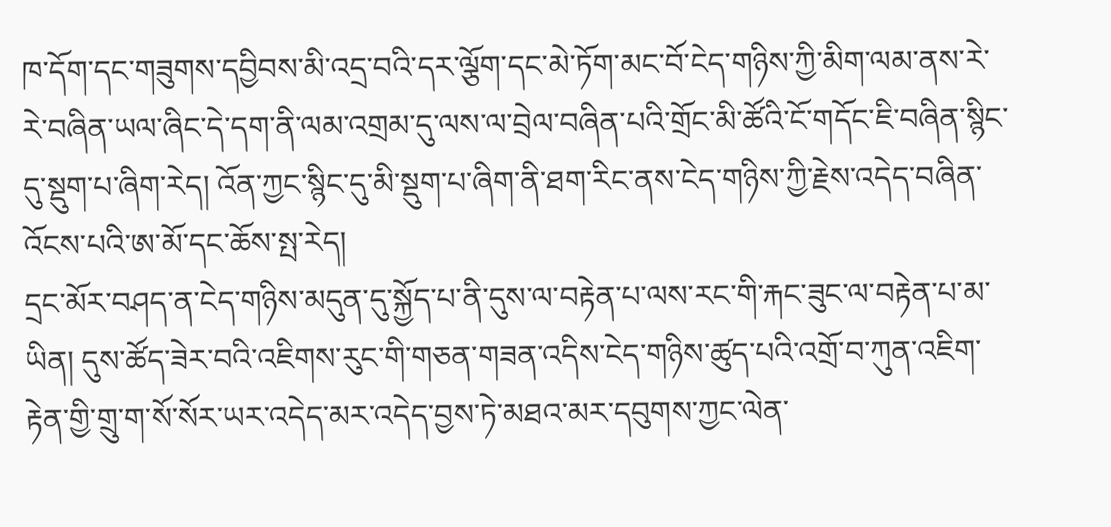ཁ་དོག་དང་གཟུགས་དབྱིབས་མི་འདྲ་བའི་དར་ལྕོག་དང་མེ་ཏོག་མང་བོ་ངེད་གཉིས་ཀྱི་མིག་ལམ་ནས་རེ་རེ་བཞིན་ཡལ་ཞིང་དེ་དག་ནི་ལམ་འགྲམ་དུ་ལས་ལ་བྲེལ་བཞིན་པའི་གྲོང་མི་ཚོའི་ངོ་གདོང་ཇི་བཞིན་སྙིང་དུ་སྡུག་པ་ཞིག་རེད། འོན་ཀྱང་སྙིང་དུ་མི་སྡུག་པ་ཞིག་ནི་ཐག་རིང་ནས་ངེད་གཉིས་ཀྱི་རྗེས་འདེད་བཞིན་འོངས་པའི་ཨ་མོ་དང་ཆོས་སྤ་རེད།
དྲང་མོར་བཤད་ན་ངེད་གཉིས་མདུན་དུ་སྐྱོད་པ་ནི་དུས་ལ་བརྟེན་པ་ལས་རང་གི་རྐང་ཟུང་ལ་བརྟེན་པ་མ་ཡིན། དུས་ཚོད་ཟེར་བའི་འཇིགས་རུང་གི་གཅན་གཟན་འདིས་ངེད་གཉིས་ཚུད་པའི་འགྲོ་བ་ཀུན་འཇིག་རྟེན་གྱི་གྲུ་ག་སོ་སོར་ཡར་འདེད་མར་འདེད་བྱས་ཏེ་མཐའ་མར་དབུགས་ཀྱང་ལེན་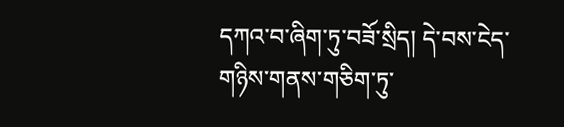དཀའ་བ་ཞིག་ཏུ་བཟོ་སྲིད། དེ་བས་ངེད་གཉིས་གནས་གཅིག་ཏུ་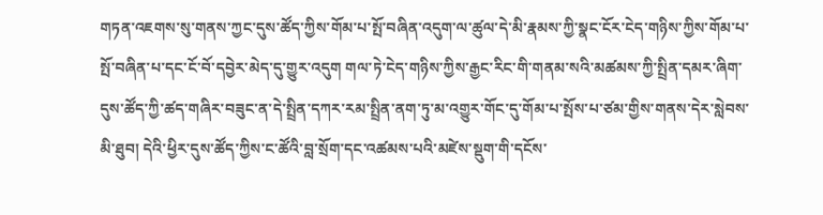གཏན་འཇགས་སུ་གནས་ཀྱང་དུས་ཚོད་ཀྱིས་གོམ་པ་སྤོ་བཞིན་འདུག་ལ་ཚུལ་དེ་མི་རྣམས་ཀྱི་སྣང་ངོར་ངེད་གཉིས་ཀྱིས་གོམ་པ་སྤོ་བཞིན་པ་དང་ངོ་བོ་དབྱེར་མེད་དུ་གྱུར་འདུག གལ་ཏེ་ངེད་གཉིས་ཀྱིས་རྒྱང་རིང་གི་གནམ་སའི་མཚམས་ཀྱི་སྤྲིན་དམར་ཞིག་དུས་ཚོད་ཀྱི་ཚད་གཞིར་བཟུང་ན་དེ་སྤྲིན་དཀར་རམ་སྤྲིན་ནག་ཏུ་མ་འགྱུར་གོང་དུ་གོམ་པ་སྤོས་པ་ཙམ་གྱིས་གནས་དེར་སླེབས་མི་ཐུབ། དེའི་ཕྱིར་དུས་ཚོད་ཀྱིས་ང་ཚོའི་བླ་སྲོག་དང་འཚམས་པའི་མཛེས་སྡུག་གི་དངོས་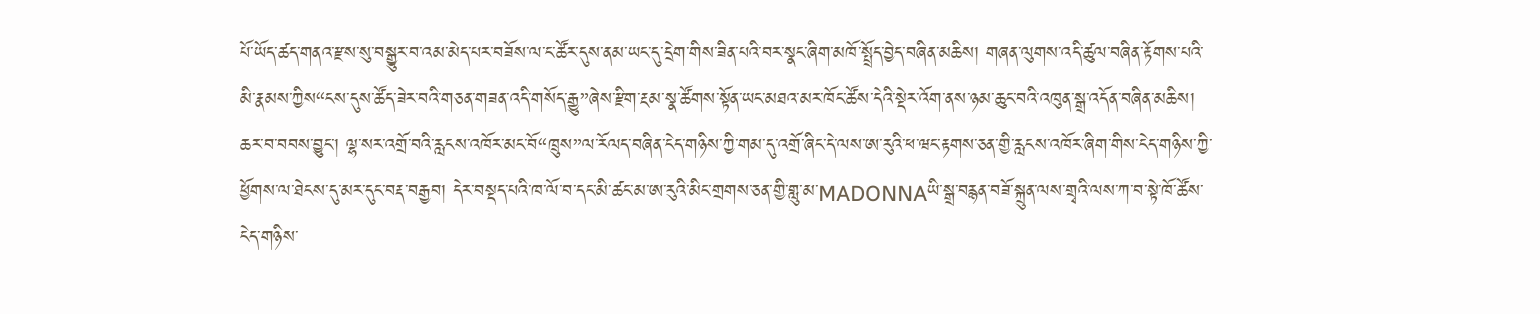པོ་ཡོད་ཚད་གནའ་རྫས་སུ་བསྒྱུར་བ་འམ་མེད་པར་བཟོས་ལ་ང་ཚོར་དུས་ནམ་ཡང་དུ་དྲེག་གིས་ཟིན་པའི་བར་སྣང་ཞིག་མཁོ་སྤྲོད་བྱེད་བཞིན་མཆིས། གཞན་ལུགས་འདི་ཚུལ་བཞིན་རྟོགས་པའི་མི་རྣམས་ཀྱིས“ངས་དུས་ཚོད་ཟེར་བའི་གཅན་གཟན་འདི་གསོད་རྒྱུ”ཞེས་རྫིག་རྔམ་སྣ་ཚོགས་སྟོན་ཡང་མཐའ་མར་ཁོང་ཚོས་དེའི་སྡེར་འོག་ནས་ཉམ་ཆུང་བའི་འཁུན་སྒྲ་འདོན་བཞིན་མཆིས།
ཆར་བ་བབས་བྱུང་། ལྷ་སར་འགྲོ་བའི་རླངས་འཁོར་མང་བོ“ཁྲུས”ལ་རོལད་བཞིན་ངེད་གཉིས་ཀྱི་གམ་དུ་འགྲོ་ཞིང་དེ་ལས་ཨ་རུའི་ཕ་ཝང་རྟགས་ཅན་གྱི་རླངས་འཁོར་ཞིག་གིས་ངེད་གཉིས་ཀྱི་ཕྱོགས་ལ་ཐེངས་དུ་མར་དུང་བརྡ་བརྒྱབ། དེར་བསྡད་པའི་ཁ་ལོ་བ་དང་མི་ཚང་མ་ཨ་རུའི་མིང་གྲགས་ཅན་གྱི་གླུ་མ་MADONNAཡི་སྒྲ་བརྙན་བཟོ་སྐྲུན་ལས་གྲྭའི་ལས་ཀ་བ་སྟེ་ཁོ་ཚོས་ངེད་གཉིས་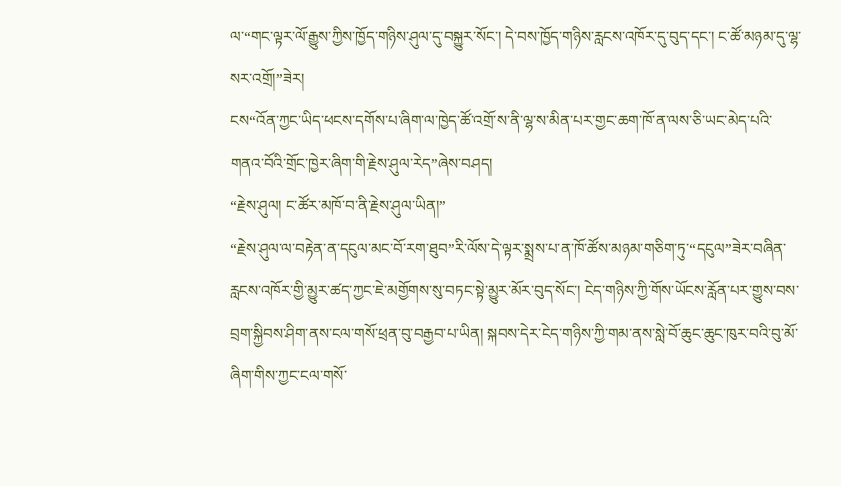ལ་“གང་ལྟར་ལོ་རྒྱུས་ཀྱིས་ཁྱོད་གཉིས་ཤུལ་དུ་བསྐྱུར་སོང་། དེ་བས་ཁྱོད་གཉིས་རླངས་འཁོར་དུ་བུད་དང་། ང་ཚོ་མཉམ་དུ་ལྷ་སར་འགྲོ།”ཟེར།
ངས“འོན་ཀྱང་ཡིད་ཕངས་དགོས་པ་ཞིག་ལ་ཁྱེད་ཚོ་འགྲོ་ས་ནི་ལྷ་ས་མིན་པར་གྱང་ཆག་ཁོ་ན་ལས་ཅི་ཡང་མེད་པའི་གནའ་བོའི་གྲོང་ཁྱེར་ཞིག་གི་རྗེས་ཤུལ་རེད”ཞེས་བཤད།
“རྗེས་ཤུལ། ང་ཚོར་མཁོ་བ་ནི་རྗེས་ཤུལ་ཡིན།”
“རྗེས་ཤུལ་ལ་བརྟེན་ན་དངུལ་མང་བོ་རག་ཐུབ”རི་ལོས་དེ་ལྟར་སྨྲས་པ་ན་ཁོ་ཚོས་མཉམ་གཅིག་ཏུ་“དངུལ”ཟེར་བཞིན་རླངས་འཁོར་གྱི་མྱུར་ཚད་ཀྱང་ཇེ་མགྱོགས་སུ་བཏང་སྟེ་མྱུར་མོར་བུད་སོང་། ངེད་གཉིས་ཀྱི་གོས་ཡོངས་རློན་པར་གྱུས་བས་བྲག་སྐྱིབས་ཤིག་ནས་ངལ་གསོ་ཕྲན་བུ་བརྒྱབ་པ་ཡིན། སྐབས་དེར་ངེད་གཉིས་ཀྱི་གམ་ནས་སླེ་བོ་ཆུང་ཆུང་ཁུར་བའི་བུ་མོ་ཞིག་གིས་ཀྱང་ངལ་གསོ་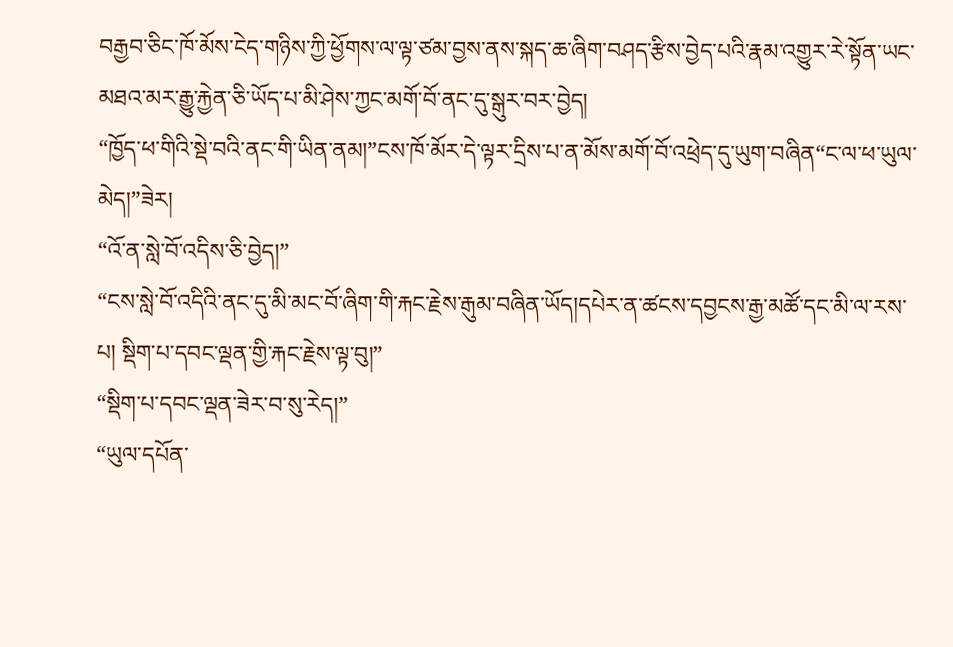བརྒྱབ་ཅིང་ཁོ་མོས་ངེད་གཉིས་ཀྱི་ཕྱོགས་ལ་ལྟ་ཙམ་བྱས་ནས་སྐད་ཆ་ཞིག་བཤད་རྩིས་བྱེད་པའི་རྣམ་འགྱུར་རེ་སྟོན་ཡང་མཐའ་མར་རྒྱུ་རྐྱེན་ཅི་ཡོད་པ་མི་ཤེས་ཀྱང་མགོ་བོ་ནང་དུ་སྒུར་བར་བྱེད།
“ཁྱོད་ཕ་གིའི་སྡེ་བའི་ནང་གི་ཡིན་ནམ།”ངས་ཁོ་མོར་དེ་ལྟར་དྲིས་པ་ན་མོས་མགོ་བོ་འཕྲེད་དུ་ཡུག་བཞིན“ང་ལ་ཕ་ཡུལ་མེད།”ཟེར།
“འོ་ན་སླེ་བོ་འདིས་ཅི་བྱེད།”
“ངས་སླེ་བོ་འདིའི་ནང་དུ་མི་མང་བོ་ཞིག་གི་རྐང་རྗེས་རྒུམ་བཞིན་ཡོད།དཔེར་ན་ཚངས་དབྱངས་རྒྱ་མཚོ་དང་མི་ལ་རས་པ། སྡིག་པ་དབང་ལྡན་གྱི་རྐང་རྗེས་ལྟ་བུ།”
“སྡིག་པ་དབང་ལྡན་ཟེར་བ་སུ་རེད།”
“ཡུལ་དཔོན་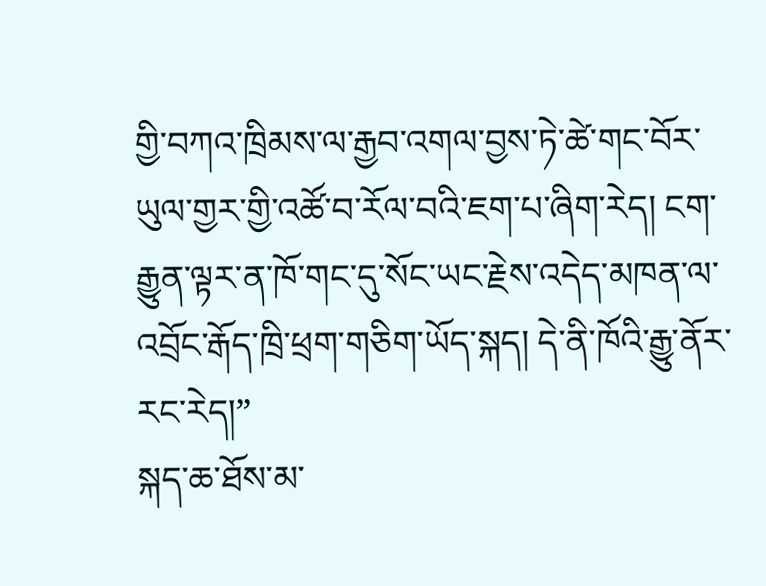གྱི་བཀའ་ཁྲིམས་ལ་རྒྱབ་འགལ་བྱས་ཏེ་ཚེ་གང་བོར་ཡུལ་གྱར་གྱི་འཚོ་བ་རོལ་བའི་ཇག་པ་ཞིག་རེད། ངག་རྒྱུན་ལྟར་ན་ཁོ་གང་དུ་སོང་ཡང་རྗེས་འདེད་མཁན་ལ་འབྲོང་རྒོད་ཁྲི་ཕྲག་གཅིག་ཡོད་སྐད། དེ་ནི་ཁོའི་རྒྱུ་ནོར་རང་རེད།”
སྐད་ཆ་ཐོས་མ་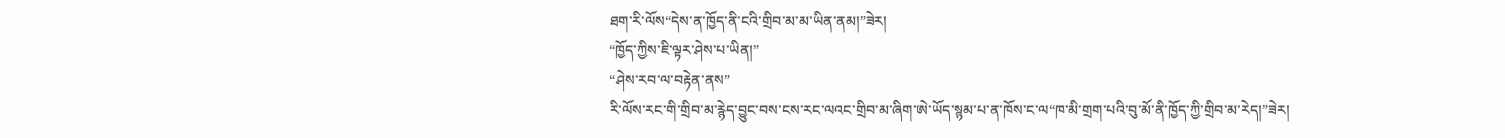ཐག་རི་ལོས“དེས་ན་ཁྱོད་ནི་ངའི་གྲིབ་མ་མ་ཡིན་ནམ།”ཟེར།
“ཁྱོད་ཀྱིས་ཇི་ལྟར་ཤེས་པ་ཡིན།”
“ཤེས་རབ་ལ་བརྟེན་ནས”
རི་ལོས་རང་གི་གྲིབ་མ་རྙེད་བྱུང་བས་ངས་རང་ལའང་གྲིབ་མ་ཞིག་ཨེ་ཡོད་སྙམ་པ་ན་ཁོས་ང་ལ“ཁ་མི་གྲག་པའི་བུ་མོ་ནི་ཁྱོད་ཀྱི་གྲིབ་མ་རེད།”ཟེར།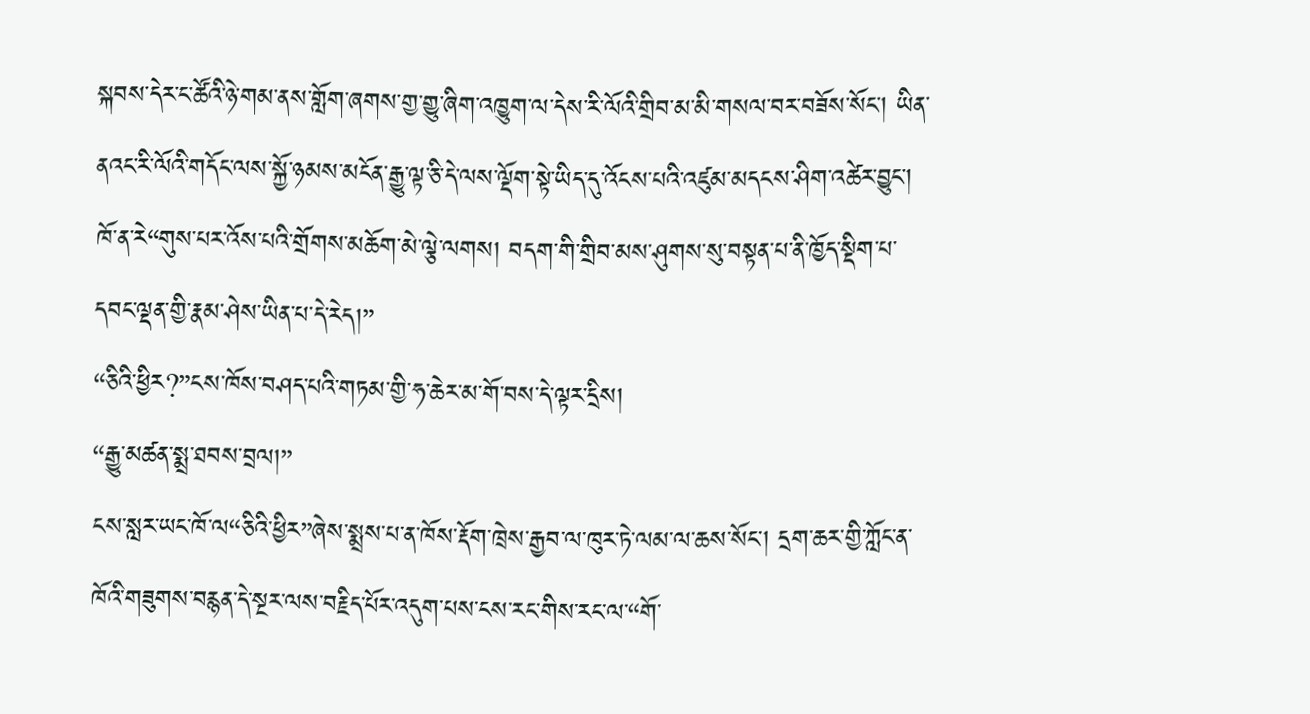སྐབས་དེར་ང་ཚོའི་ཉེ་གམ་ནས་གློག་ཞགས་གྱ་གྱུ་ཞིག་འཁྱུག་ལ་དེས་རི་ལོའི་གྲིབ་མ་མི་གསལ་བར་བཟོས་སོང་། ཡིན་ནའང་རི་ལོའི་གདོང་ལས་སྐྱོ་ཉམས་མངོན་རྒྱུ་ལྟ་ཅི་དེ་ལས་ལྡོག་སྟེ་ཡིད་དུ་འོངས་པའི་འཛུམ་མདངས་ཤིག་འཚེར་བྱུང་།
ཁོ་ན་རེ“གུས་པར་འོས་པའི་གྲོགས་མཆོག་མེ་ལྕེ་ལགས། བདག་གི་གྲིབ་མས་ཤུགས་སུ་བསྟན་པ་ནི་ཁྱོད་སྡིག་པ་དབང་ལྡན་གྱི་རྣམ་ཤེས་ཡིན་པ་དེ་རེད།”
“ཅིའི་ཕྱིར?”ངས་ཁོས་བཤད་པའི་གཏམ་གྱི་ཧ་ཆེར་མ་གོ་བས་དེ་ལྟར་དྲིས།
“རྒྱུ་མཚན་སྨྲ་ཐབས་བྲལ།”
ངས་སླར་ཡང་ཁོ་ལ“ཅིའི་ཕྱིར”ཞེས་སྨྲས་པ་ན་ཁོས་རྡོག་ཁྲེས་རྒྱབ་ལ་ཁུར་ཏེ་ལམ་ལ་ཆས་སོང་། དྲག་ཆར་གྱི་ཀློང་ན་ཁོའི་གཟུགས་བརྙན་དེ་སྔར་ལས་བརྗིད་པོར་འདུག་པས་ངས་རང་གིས་རང་ལ་“གོ་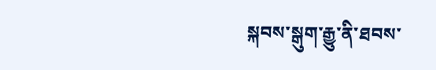སྐབས་སྒུག་རྒྱུ་ནི་ཐབས་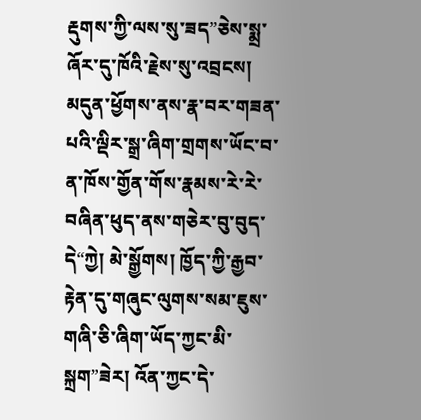རྡུགས་ཀྱི་ལས་སུ་ཟད”ཅེས་སྨྲ་ཞོར་དུ་ཁོའི་རྗེས་སུ་འབྲངས། མདུན་ཕྱོགས་ནས་རྣ་བར་གཟན་པའི་ལྡིར་སྒྲ་ཞིག་གྲགས་ཡོང་བ་ན་ཁོས་གྱོན་གོས་རྣམས་རེ་རེ་བཞིན་ཕུད་ནས་གཅེར་བུ་བུད་དེ“ཀྱེ། མེ་སྒྱོགས། ཁྱོད་ཀྱི་རྒྱབ་རྟེན་དུ་གཞུང་ལུགས་སམ་ཇུས་གཞི་ཅི་ཞིག་ཡོད་ཀྱང་མི་སྐྲག”ཟེར། འོན་ཀྱང་དེ་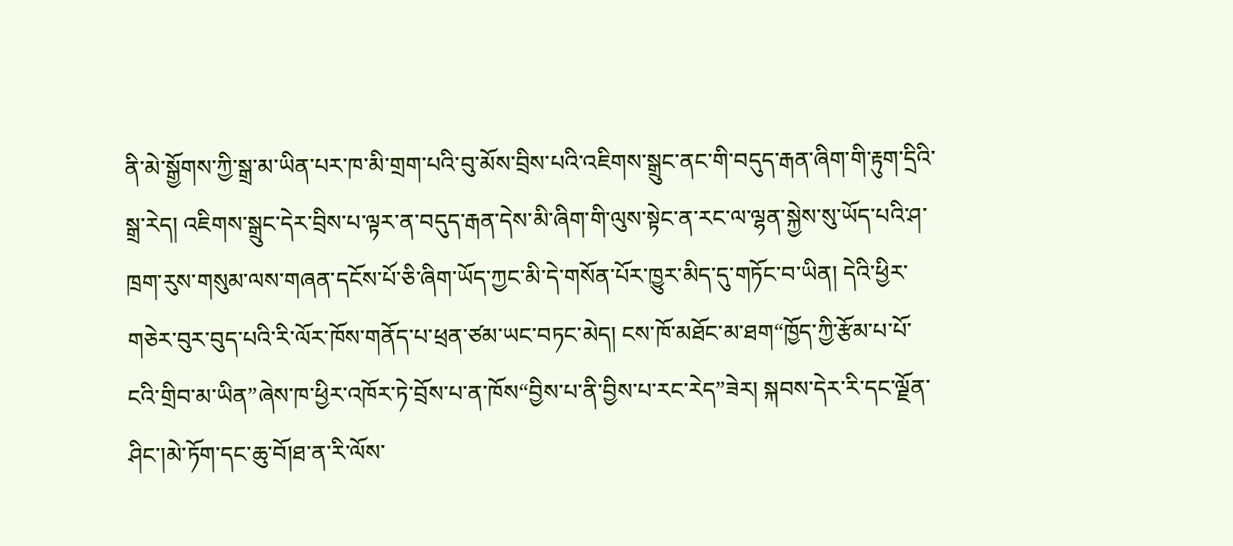ནི་མེ་སྒྱོགས་ཀྱི་སྒྲ་མ་ཡིན་པར་ཁ་མི་གྲག་པའི་བུ་མོས་བྲིས་པའི་འཇིགས་སྒྲུང་ནང་གི་བདུད་རྒན་ཞིག་གི་རྟུག་དྲིའི་སྒྲ་རེད། འཇིགས་སྒྲུང་དེར་བྲིས་པ་ལྟར་ན་བདུད་རྒན་དེས་མི་ཞིག་གི་ལུས་སྟེང་ན་རང་ལ་ལྷན་སྐྱེས་སུ་ཡོད་པའི་ཤ་ཁྲག་རུས་གསུམ་ལས་གཞན་དངོས་པོ་ཅི་ཞིག་ཡོད་ཀྱང་མི་དེ་གསོན་པོར་ཁྱུར་མིད་དུ་གཏོང་བ་ཡིན། དེའི་ཕྱིར་གཅེར་བུར་བུད་པའི་རི་ལོར་ཁོས་གནོད་པ་ཕྲན་ཙམ་ཡང་བཏང་མེད། ངས་ཁོ་མཐོང་མ་ཐག“ཁྱོད་ཀྱི་རྩོམ་པ་པོ་ངའི་གྲིབ་མ་ཡིན”ཞེས་ཁ་ཕྱིར་འཁོར་ཏེ་བྲོས་པ་ན་ཁོས“བྱིས་པ་ནི་བྱིས་པ་རང་རེད”ཟེར། སྐབས་དེར་རི་དང་ལྗོན་ཤིང་།མེ་ཏོག་དང་ཆུ་བོ།ཐ་ན་རི་ལོས་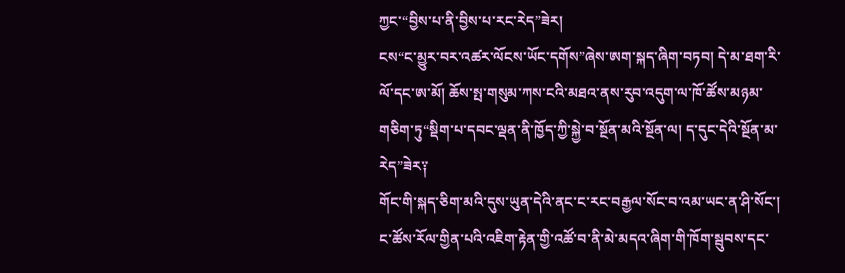ཀྱང་“བྱིས་པ་ནི་བྱིས་པ་རང་རེད”ཟེར།
ངས“ང་མྱུར་བར་འཚར་ལོངས་ཡོང་དགོས”ཞེས་ཨག་སྐད་ཞིག་བཏབ། དེ་མ་ཐག་རི་ལོ་དང་ཨ་མོ། ཆོས་སྤ་གསུམ་ཀས་ངའི་མཐའ་ནས་རུབ་འདུག་ལ་ཁོ་ཚོས་མཉམ་གཅིག་ཏུ“སྡིག་པ་དབང་ལྡན་ནི་ཁྱོད་ཀྱི་སྐྱེ་བ་སྔོན་མའི་སྔོན་ལ། ད་དུང་དེའི་སྔོན་མ་རེད”ཟེར༑
གོང་གི་སྐད་ཅིག་མའི་དུས་ཡུན་དེའི་ནང་ང་རང་བརྒྱལ་སོང་བ་འམ་ཡང་ན་ཤི་སོང་། ང་ཚོས་རོལ་གྱིན་པའི་འཇིག་རྟེན་གྱི་འཚོ་བ་ནི་མེ་མདའ་ཞིག་གི་ཁོག་སྦུབས་དང་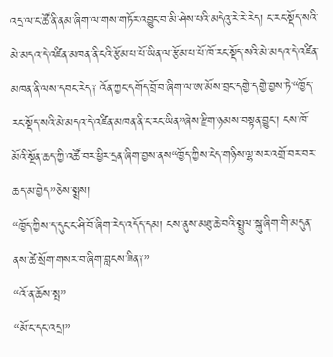འདྲ་ལ་ང་ཚོ་ནི་ནམ་ཞིག་ལ་གས་གཏོར་འབྱུང་བ་མི་ཤེས་པའི་མདེའུ་རེ་རེ་རེད། ང་རང་སྡོད་སའི་མེ་མདའ་དེ་འཛིན་མཁན་ནི་ངའི་རྩོམ་པ་པོ་ཡིན་ལ་རྩོམ་པ་པོ་ཁོ་རང་སྡོད་སའི་མེ་མདའ་དེ་འཛིན་མཁན་ནི་ལས་དབང་རེད༑ འོན་ཀྱང་དགོད་བྲོ་བ་ཞིག་ལ་ཨ་མོས་བྲང་དགྱེ་དགྱེ་བྱས་ཏེ་“ཁྱོད་རང་སྡོད་སའི་མེ་མདའ་དེ་འཛིན་མཁན་ནི་ང་རང་ཡིན”ཞེས་རྫིག་ཉམས་བསྟན་བྱུང་། ངས་ཁོ་མོའི་སྔོན་ཆད་ཀྱི་འཚོ་བར་ཕྱིར་དྲན་ཞིག་བྱས་ནས“ཁྱོད་ཀྱིས་ངེད་གཉིས་ལྷ་སར་འགྲོ་བར་བར་ཆད་མ་བྱེད”ཅེས་སྨྲས།
“ཁྱོད་ཀྱིས་ད་དུང་ང་ཤི་བོ་ཞིག་རེད་འདོད་དམ། ངས་ནུས་མཐུ་ཆེ་བའི་སྤྲུལ་སྐུ་ཞིག་གི་མདུན་ནས་ཚེ་སྲོག་གསར་བ་ཞིག་བླངས་ཟིན༑”
“འོ་ན་ཆོས་སྤ”
“མོ་ང་དང་འདྲ།”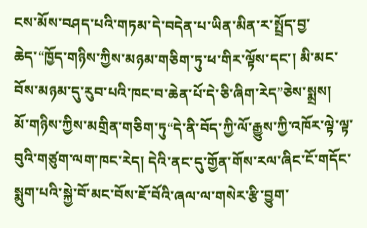ངས་མོས་བཤད་པའི་གཏམ་དེ་བདེན་པ་ཡིན་མིན་ར་སྤྲོད་བྱ་ཆེད་“ཁྱོད་གཉིས་ཀྱིས་མཉམ་གཅིག་ཏུ་ཕ་གིར་ལྟོས་དང་། མི་མང་བོས་མཉམ་དུ་རུབ་པའི་ཁང་བ་ཆེན་པོ་དེ་ཅི་ཞིག་རེད”ཅེས་སྨྲས།
མོ་གཉིས་ཀྱིས་མགྲིན་གཅིག་ཏུ“དེ་ནི་བོད་ཀྱི་ལོ་རྒྱུས་ཀྱི་འཁོར་ལྟེ་ལྟ་བུའི་གཙུག་ལག་ཁང་རེད། དེའི་ནང་དུ་གྱོན་གོས་རལ་ཞིང་ངོ་གདོང་སྨུག་པའི་སྐྱེ་བོ་མང་བོས་ཇོ་བོའི་ཞལ་ལ་གསེར་རྩི་བྱུག་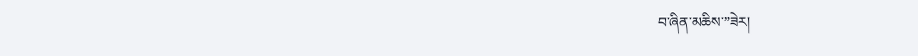བ་ཞིན་མཆིས་”ཟེར།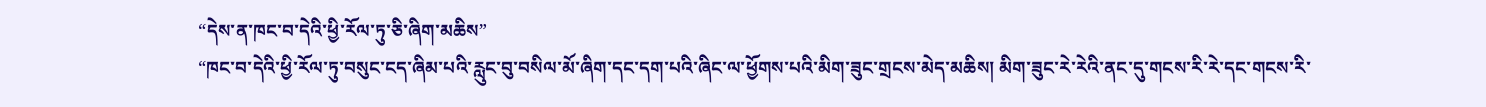“དེས་ན་ཁང་བ་དེའི་ཕྱི་རོལ་ཏུ་ཅི་ཞིག་མཆིས”
“ཁང་བ་དེའི་ཕྱི་རོལ་ཏུ་བསུང་ངད་ཞིམ་པའི་རླུང་བུ་བསིལ་མོ་ཞིག་དང་དག་པའི་ཞིང་ལ་ཕྱོགས་པའི་མིག་ཟུང་གྲངས་མེད་མཆིས། མིག་ཟུང་རེ་རེའི་ནང་དུ་གངས་རི་རེ་དང་གངས་རི་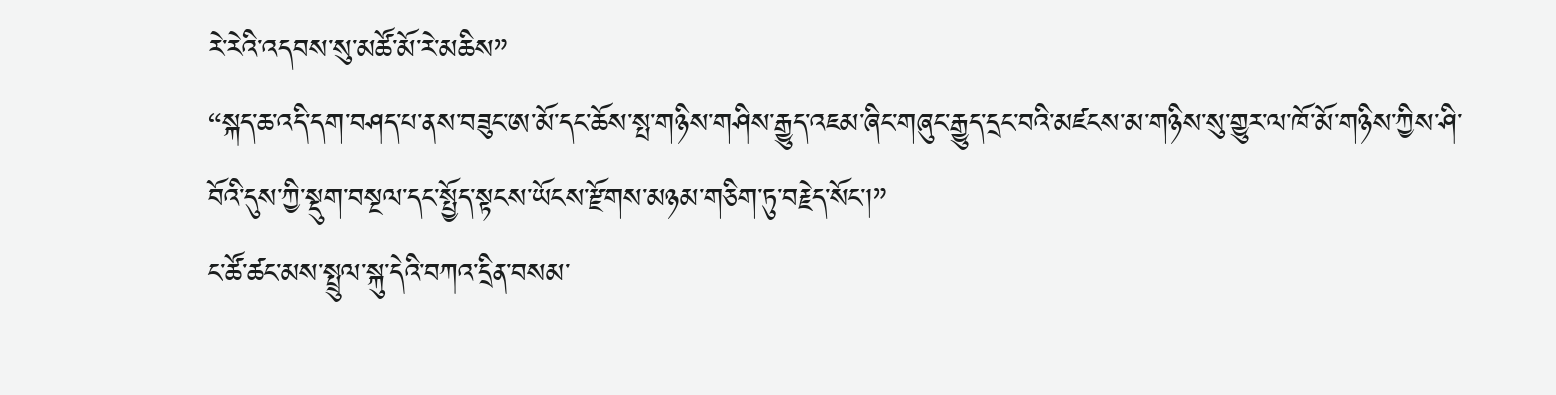རེ་རེའི་འདབས་སུ་མཚོ་མོ་རེ་མཆིས”
“སྐད་ཆ་འདི་དག་བཤད་པ་ནས་བཟུང་ཨ་མོ་དང་ཆོས་སྤ་གཉིས་གཤིས་རྒྱུད་འཇམ་ཞིང་གཞུང་རྒྱུད་དྲང་བའི་མཛངས་མ་གཉིས་སུ་གྱུར་ལ་ཁོ་མོ་གཉིས་ཀྱིས་ཤི་བོའི་དུས་ཀྱི་སྡུག་བསྔལ་དང་སྤྱོད་སྟངས་ཡོངས་རྫོགས་མཉམ་གཅིག་ཏུ་བརྗེད་སོང་།”
ང་ཚོ་ཚང་མས་སྤྲུལ་སྐུ་དེའི་བཀའ་དྲིན་བསམ་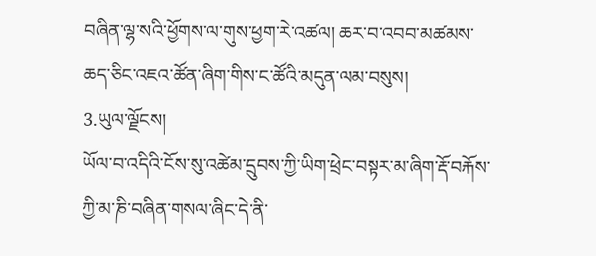བཞིན་ལྷ་སའི་ཕྱོགས་ལ་གུས་ཕྱག་རེ་འཚལ། ཆར་བ་འབབ་མཚམས་ཆད་ཅིང་འཇའ་ཚོན་ཞིག་གིས་ང་ཚོའི་མདུན་ལམ་བསུས།
3.ཡུལ་ལྗོངས།
ཡོལ་བ་འདིའི་ངོས་སུ་འཚེམ་དྲུབས་ཀྱི་ཡིག་ཕྲེང་བསྟར་མ་ཞིག་རྡོ་བརྐོས་ཀྱི་མ་ཎི་བཞིན་གསལ་ཞིང་དེ་ནི་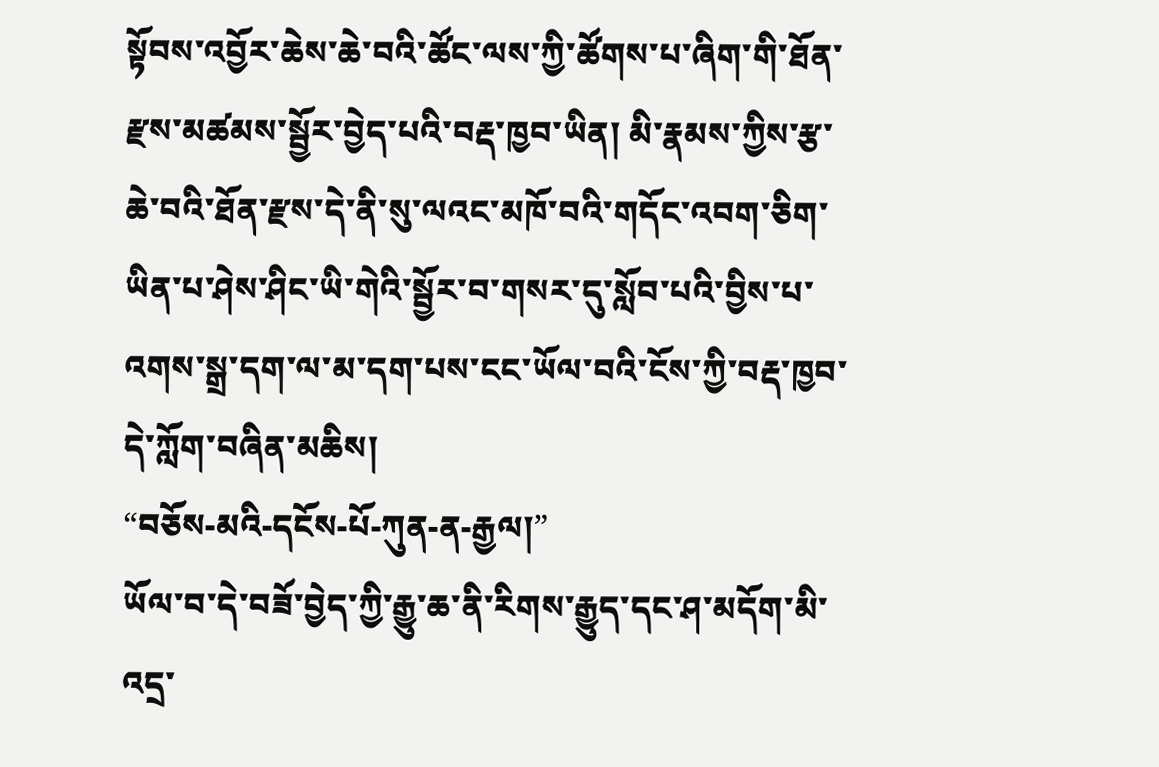སྟོབས་འབྱོར་ཆེས་ཆེ་བའི་ཚོང་ལས་ཀྱི་ཚོགས་པ་ཞིག་གི་ཐོན་རྫས་མཚམས་སྦྱོར་བྱེད་པའི་བརྡ་ཁྱབ་ཡིན། མི་རྣམས་ཀྱིས་རྩ་ཆེ་བའི་ཐོན་རྫས་དེ་ནི་སུ་ལའང་མཁོ་བའི་གདོང་འབག་ཅིག་ཡིན་པ་ཤེས་ཤིང་ཡི་གེའི་སྦྱོར་བ་གསར་དུ་སློབ་པའི་བྱིས་པ་འགས་སྒྲ་དག་ལ་མ་དག་པས་ངང་ཡོལ་བའི་ངོས་ཀྱི་བརྡ་ཁྱབ་དེ་ཀློག་བཞིན་མཆིས།
“བཅོས-མའི-དངོས-པོ-ཀུན-ན-རྒྱལ།”
ཡོལ་བ་དེ་བཟོ་བྱེད་ཀྱི་རྒྱུ་ཆ་ནི་རིགས་རྒྱུད་དང་ཤ་མདོག་མི་འདྲ་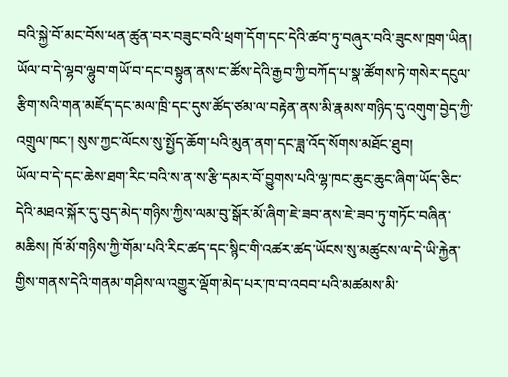བའི་སྐྱེ་བོ་མང་བོས་ཕན་ཚུན་བར་བཟུང་བའི་ཕྲག་དོག་དང་དེའི་ཚབ་ཏུ་བཞུར་བའི་ཟུངས་ཁྲག་ཡིན།
ཡོལ་བ་དེ་ལྷབ་ལྷུབ་གཡོ་བ་དང་བསྟུན་ནས་ང་ཚོས་དེའི་རྒྱབ་ཀྱི་བཀོད་པ་སྣ་ཚོགས་ཏེ་གསེར་དངུལ་རྩིག་སའི་གན་མཛོད་དང་མལ་ཁྲི་དང་དུས་ཚོད་ཙམ་ལ་བརྟེན་ནས་མི་རྣམས་གཉིད་དུ་འགུག་བྱེད་ཀྱི་འགྲུལ་ཁང་། སུས་ཀྱང་ལོངས་སུ་སྤྱོད་ཆོག་པའི་མུན་ནག་དང་ཟླ་འོད་སོགས་མཐོང་ཐུབ།
ཡོལ་བ་དེ་དང་ཆེས་ཐག་རིང་བའི་ས་ན་ས་རྩི་དམར་བོ་བྱུགས་པའི་ལྷ་ཁང་ཆུང་ཆུང་ཞིག་ཡོད་ཅིང་དེའི་མཐའ་སྐོར་དུ་བུད་མེད་གཉིས་ཀྱིས་ལམ་བུ་སྒོར་མོ་ཞིག་ཇེ་ཟབ་ནས་ཇེ་ཟབ་ཏུ་གཏོང་བཞིན་མཆིས། ཁོ་མོ་གཉིས་ཀྱི་གོམ་པའི་རིང་ཚད་དང་སྙིང་གི་འཚར་ཚད་ཡོངས་སུ་མཚུངས་ལ་དེ་ཡི་རྐྱེན་གྱིས་གནས་དེའི་གནམ་གཤིས་ལ་འགྱུར་ལྡོག་མེད་པར་ཁ་བ་འབབ་པའི་མཚམས་མི་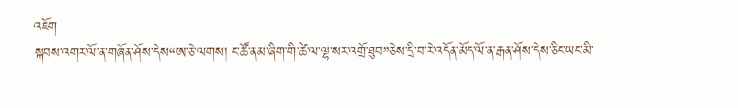འཇོག
སྐབས་འགར་ལོ་ན་གཞོན་ཤོས་དེས“ཨ་ཅེ་ལགས། ང་ཚོ་ནམ་ཞིག་གི་ཚེ་ལ་ལྷ་སར་འགྲོ་ཐུབ”ཅེས་དྲི་བ་རེ་འདོན་མོད་ལོ་ན་རྒན་ཤོས་དེས་ཅིང་ཡང་མི་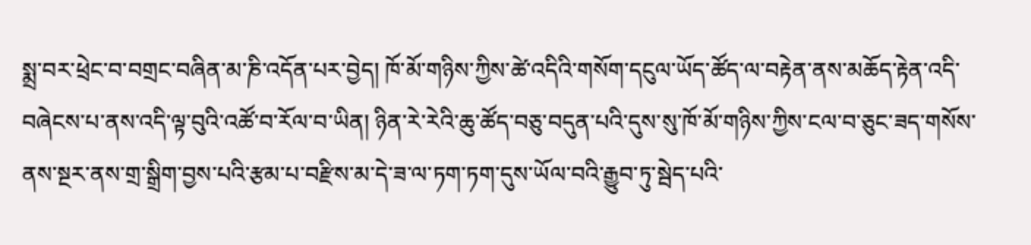སྨྲ་བར་ཕྲེང་བ་བགྲང་བཞིན་མ་ཎི་འདོན་པར་བྱེད། ཁོ་མོ་གཉིས་ཀྱིས་ཚེ་འདིའི་གསོག་དངུལ་ཡོད་ཚོད་ལ་བརྟེན་ནས་མཆོད་རྟེན་འདི་བཞེངས་པ་ནས་འདི་ལྟ་བུའི་འཚོ་བ་རོལ་བ་ཡིན། ཉིན་རེ་རེའི་ཆུ་ཚོད་བཅུ་བདུན་པའི་དུས་སུ་ཁོ་མོ་གཉིས་ཀྱིས་ངལ་བ་ཅུང་ཟད་གསོས་ནས་སྔར་ནས་གྲ་སྒྲིག་བྱས་པའི་རྩམ་པ་བརྫིས་མ་དེ་ཟ་ལ་ཏག་ཏག་དུས་ཡོལ་བའི་རྒྱུབ་ཏུ་སྦེད་པའི་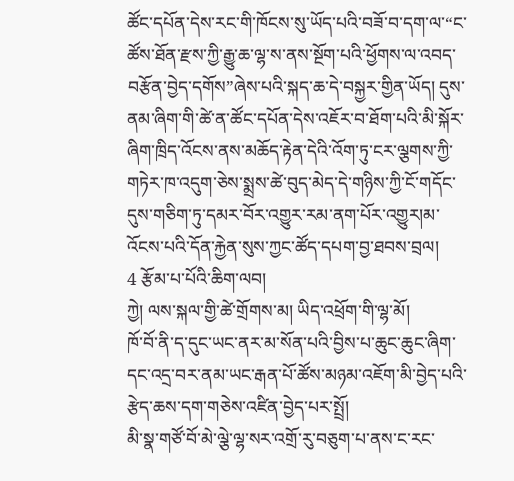ཚོང་དཔོན་དེས་རང་གི་ཁོངས་སུ་ཡོད་པའི་བཟོ་བ་དག་ལ་“ང་ཚོས་ཐོན་རྫས་ཀྱི་རྒྱུ་ཆ་ལྷ་ས་ནས་སྔོག་པའི་ཕྱོགས་ལ་འབད་བརྩོན་བྱེད་དགོས”ཞེས་པའི་སྐད་ཆ་དེ་བསྐྱར་གྱིན་ཡོད། དུས་ནམ་ཞིག་གི་ཚེ་ན་ཚོང་དཔོན་དེས་འཇོར་བ་ཐོག་པའི་མི་སྐོར་ཞིག་ཁྲིད་འོངས་ནས་མཆོད་རྟེན་དེའི་འོག་ཏུ་ངར་ལྕགས་ཀྱི་གཏེར་ཁ་འདུག་ཅེས་སྨྲས་ཚེ་བུད་མེད་དེ་གཉིས་ཀྱི་ངོ་གདོང་དུས་གཅིག་ཏུ་དམར་བོར་འགྱུར་རམ་ནག་པོར་འགྱུར།མ་འོངས་པའི་དོན་རྐྱེན་སུས་ཀྱང་ཚོད་དཔག་བྱ་ཐབས་བྲལ།
4 རྩོམ་པ་པོའི་ཆིག་ལབ།
ཀྱེ། ལས་སྐལ་གྱི་ཚེ་གྲོགས་མ། ཡིད་འཕྲོག་གི་ལྷ་མོ།
ཁོ་བོ་ནི་ད་དུང་ཡང་ནར་མ་སོན་པའི་བྱིས་པ་ཆུང་ཆུང་ཞིག་དང་འདྲ་བར་ནམ་ཡང་རྒན་པོ་ཚོས་མཉམ་འཇོག་མི་བྱེད་པའི་རྩེད་ཆས་དག་གཅེས་འཛིན་བྱེད་པར་སྤྲོ།
མི་སྣ་གཙོ་བོ་མེ་ལྕེ་ལྷ་སར་འགྲོ་རུ་བཅུག་པ་ནས་ང་རང་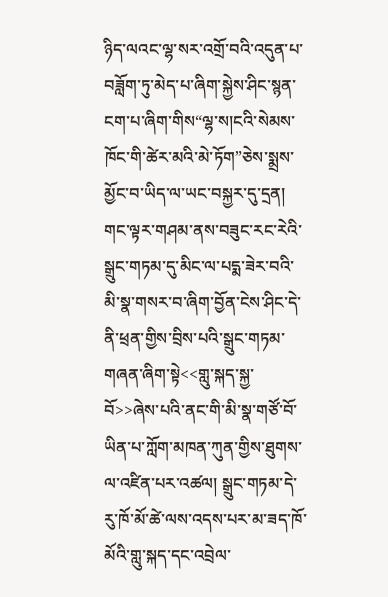ཉིད་ལའང་ལྷ་སར་འགྲོ་བའི་འདུན་པ་བཟློག་ཏུ་མེད་པ་ཞིག་སྐྱེས་ཤིང་སྙན་ངག་པ་ཞིག་གིས“ལྷ་ས།ངའི་སེམས་ཁོང་གི་ཚེར་མའི་མེ་ཏོག”ཅེས་སྨྲས་མྱོང་བ་ཡིད་ལ་ཡང་བསྐྱར་དུ་དྲན། གང་ལྟར་གཤམ་ནས་བཟུང་རང་རེའི་སྒྲུང་གཏམ་དུ་མིང་ལ་པདྨ་ཟེར་བའི་མི་སྣ་གསར་བ་ཞིག་བྱོན་ངེས་ཤིང་དེ་ནི་ཕྲན་གྱིས་བྲིས་པའི་སྒྲུང་གཏམ་གཞན་ཞིག་སྟེ<<གླུ་སྐད་སྐྱ་བོ>>ཞེས་པའི་ནང་གི་མི་སྣ་གཙོ་བོ་ཡིན་པ་ཀློག་མཁན་ཀུན་གྱིས་ཐུགས་ལ་འཛིན་པར་འཚལ། སྒྲུང་གཏམ་དེ་རུ་ཁོ་མོ་ཚེ་ལས་འདས་པར་མ་ཟད་ཁོ་མོའི་གླུ་སྐད་དང་འབྲེལ་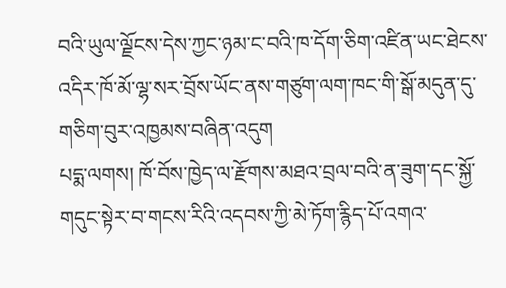བའི་ཡུལ་ལྗོངས་དེས་ཀྱང་ཉམ་ང་བའི་ཁ་དོག་ཅིག་འཛིན་ཡང་ཐེངས་འདིར་ཁོ་མོ་ལྷ་སར་བྲོས་ཡོང་ནས་གཙུག་ལག་ཁང་གི་སྒོ་མདུན་དུ་གཅིག་བུར་འཁྱམས་བཞིན་འདུག
པདྨ་ལགས། ཁོ་བོས་ཁྱེད་ལ་རྫོགས་མཐའ་བྲལ་བའི་ན་ཟུག་དང་སྐྱོ་གདུང་སྟེར་བ་གངས་རིའི་འདབས་ཀྱི་མེ་ཏོག་རྙིད་པོ་འགའ་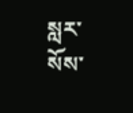སླར་སོས་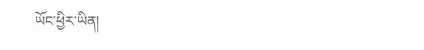ཡོང་ཕྱིར་ཡིན།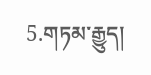5.གཏམ་རྒྱུད།